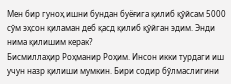Мен бир гуноҳ ишни бундан буёғига қилиб қўйсам 5000 сўм эҳсон қиламан деб қасд қилиб қўйган эдим. Энди нима қилишим керак?
Бисмиллаҳир Роҳманир Роҳим. Инсон икки турдаги иш учун назр қилиши мумкин. Бири содир бўлмаслигини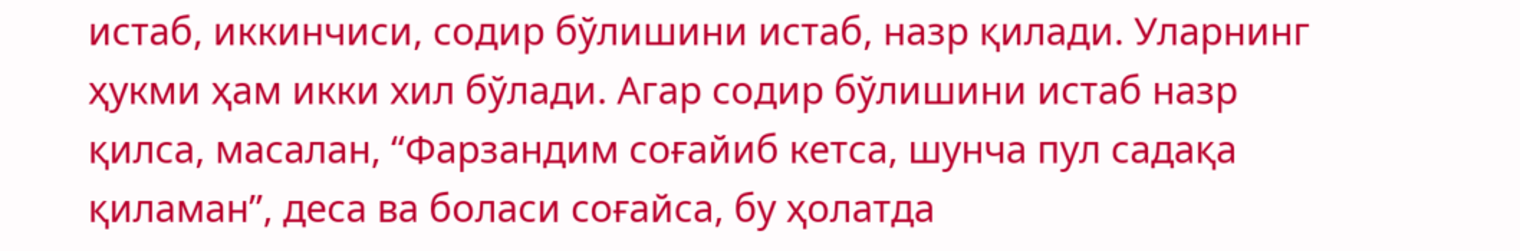истаб, иккинчиси, содир бўлишини истаб, назр қилади. Уларнинг ҳукми ҳам икки хил бўлади. Агар содир бўлишини истаб назр қилса, масалан, “Фарзандим соғайиб кетса, шунча пул садақа қиламан”, деса ва боласи соғайса, бу ҳолатда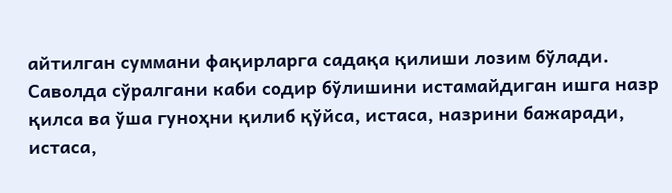айтилган суммани фақирларга садақа қилиши лозим бўлади. Саволда сўралгани каби содир бўлишини истамайдиган ишга назр қилса ва ўша гуноҳни қилиб қўйса, истаса, назрини бажаради, истаса,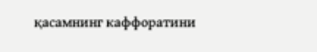қасамнинг каффоратини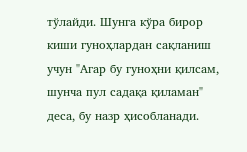тўлайди. Шунга кўра бирор киши гуноҳлардан сақланиш учун "Агар бу гуноҳни қилсам, шунча пул садақа қиламан" деса, бу назр ҳисобланади.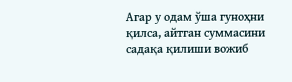Агар у одам ўша гуноҳни қилса, айтган суммасини садақа қилиши вожиб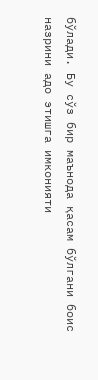бўлади. Бу сўз бир маънода қасам бўлгани боис назрини адо этишга имконияти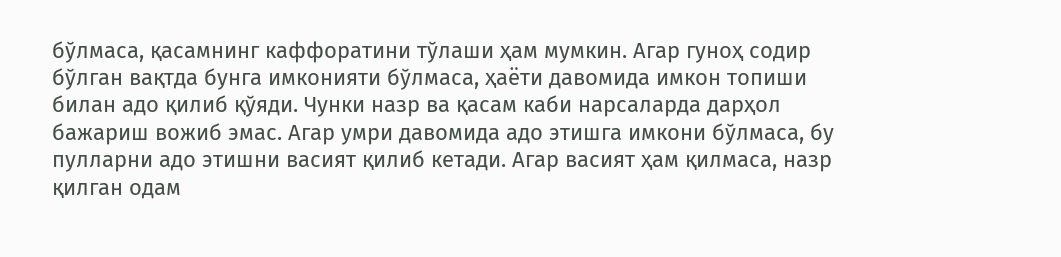бўлмаса, қасамнинг каффоратини тўлаши ҳам мумкин. Агар гуноҳ содир бўлган вақтда бунга имконияти бўлмаса, ҳаёти давомида имкон топиши билан адо қилиб қўяди. Чунки назр ва қасам каби нарсаларда дарҳол бажариш вожиб эмас. Агар умри давомида адо этишга имкони бўлмаса, бу пулларни адо этишни васият қилиб кетади. Агар васият ҳам қилмаса, назр қилган одам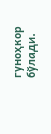гуноҳкор бўлади.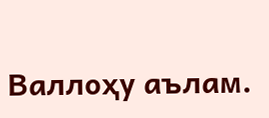Валлоҳу аълам.